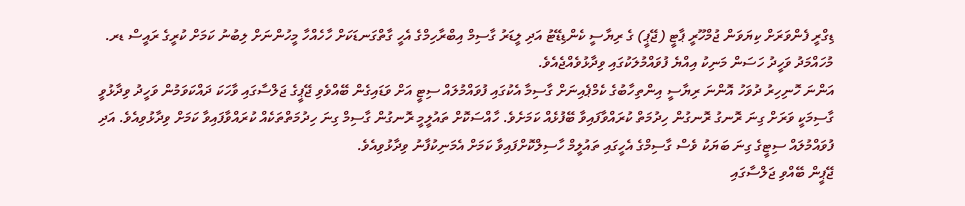ޑިގްރީ ފެންވަރަށް ކިޔަވަން ޖުމްހޫރީ ޕާޓީ (ޖޭޕީ) ގެ ރިޔާސީ ކެންޑިޑޭޓު އަދި ލީޑަރު ގާސިމް އިބްރާހިމްގެ އެހީ ގާތްގަނޑަކަށް ހާހެއްހާ މީހުންނަށް ލިބުނު ކަމަށް ކުރީގެ ރައީސް ޑރ. މުހައްމަދު ވަހީދު ހަސަން މަނިކު އިއްޔެ ފުވައްމުލަކުގައި ވިދާޅުވެއްޖެއެވެ.
އަންނަ ހޮނިހިރު ދުވަހު އޮންނަ ރިޔާސީ އިންތިހާބުގެ ކެމްޕެއިނަށް ގާސިމާ އެކުގައި ފުވައްމުލައް ސިޓީ އަށް ވަޑައިގެން ބޭއްވެވި ޖޭޕީގެ ޖަލްސާގައި ވާހަކަ ދައްކަވަމުން ވަހީދު ވިދާޅުވީ ގާސިމަކީ ވަރަށް ގިނަ ރޮނގު ރޮނގުން ހިދުމަތް ކުރައްވާފައިވާ ބޭފުޅެއް ކަމަށެވެ. ހާއްސަކޮށް ތައުލީމީ ރޮނގުން ގާސިމް ގިނަ ހިދުމަތްތަކެއް ކުރައްވާފައިވާ ކަމަށް ވިދާޅުވިއެވެ. އަދި ފުވައްމުލައް ސިޓީގެ ގިނަ ބަޔަކު ވެސް ގާސިމްގެ އެހީގައި ތައުލީމް ހާސިލްކޮށްފައިވާ ކަމަށް އެމަނިކުފާނު ވިދާޅުވިއެވެ.
ޖޭޕީން ބޭއްވި ޖަލްސާގައި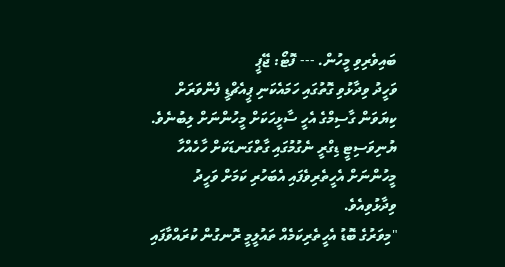ބައިވެރިވި މީހުން. --- ފޮޓޯ: ޖޭޕީ
ވަހީދު ވިދާޅުވި ގޮތުގައި ހަމައެކަނި ޕީއެޗްޑީ ފެންވަރަށް ކިޔަވަން ގާސިމްގެ އެހީ ސާޅީހަކަށް މީހުންނަށް ލިބުނެވެ. ޔުނިވަސިޓީ ޑިގްރީ ނެގުމުގައި ގާތްގަނޑަކަށް ހާހެއްހާ މީހުންނަށް އެހީތެރިވެފައި އެބަހުރި ކަމަށް ވަހީދު ވިދާޅުވިއެވެ.
"މިވަރުގެ ބޮޑު އެހީތެރިކަމެއް ތައުލީމީ ރޮނގުން ކުރައްވާފައި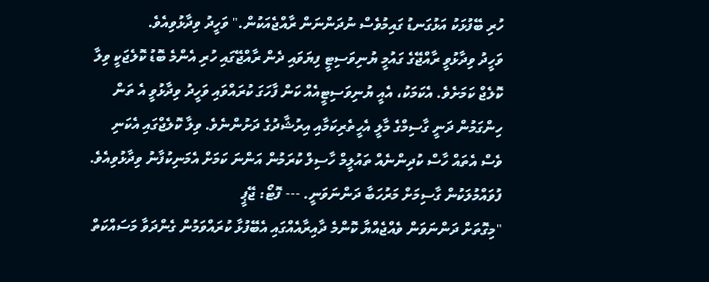ހުރި ބޭފުޅަކު އަޅުގަނޑު ގައިމުވެސް ނުދަންނަން ރާއްޖެއަކުން." ވަހީދު ވިދާޅުވިއެވެ.
ވަހީދު ވިދާޅުވީ ރާއްޖޭގެ ގައުމީ ޔުނިވަސިޓީ ފިޔަވައި ދެން ރާއްޖޭގައި ހުރި އެންމެ ބޮޑު ކޮލެޖަކީ ވިލާ ކޮލެޖް ކަމަށެވެ. އެކަމަކު، އެއީ ޔުނިވަސިޓީއެއް ކަން ފާހަގަ ކުރައްވައި ވަހީދު ވިދާޅުވީ އެ ތަން ހިންގަމުން ދަނީ ގާސިމްގެ މާލީ އެހީތެރިކަމާއި އިރުޝާދުގެ ދަށުންނެވެ. ވިލާ ކޮލެޖްގައި އެކަނި ވެސް އެތައް ހާސް ކުދިންނެއް ތައުލީމް ހާސިލް ކުރަމުން އަންނަ ކަމަށް އެމަނިކުފާނު ވިދާޅުވިއެވެ.
ފުވައްމުލަކުން ގާސިމަށް މަރުހަބާ ދަންނަވަނީ. --- ފޮޓޯ: ޖޭޕީ
"މިގޮތަށް ދަންނަވަން ވެއްޖެއްޔާ ކޮންމެ ދާއިރާއެއްގައި އެބޭފުޅާ ކުރައްވަމުން ގެންދަވާ މަސައްކަތް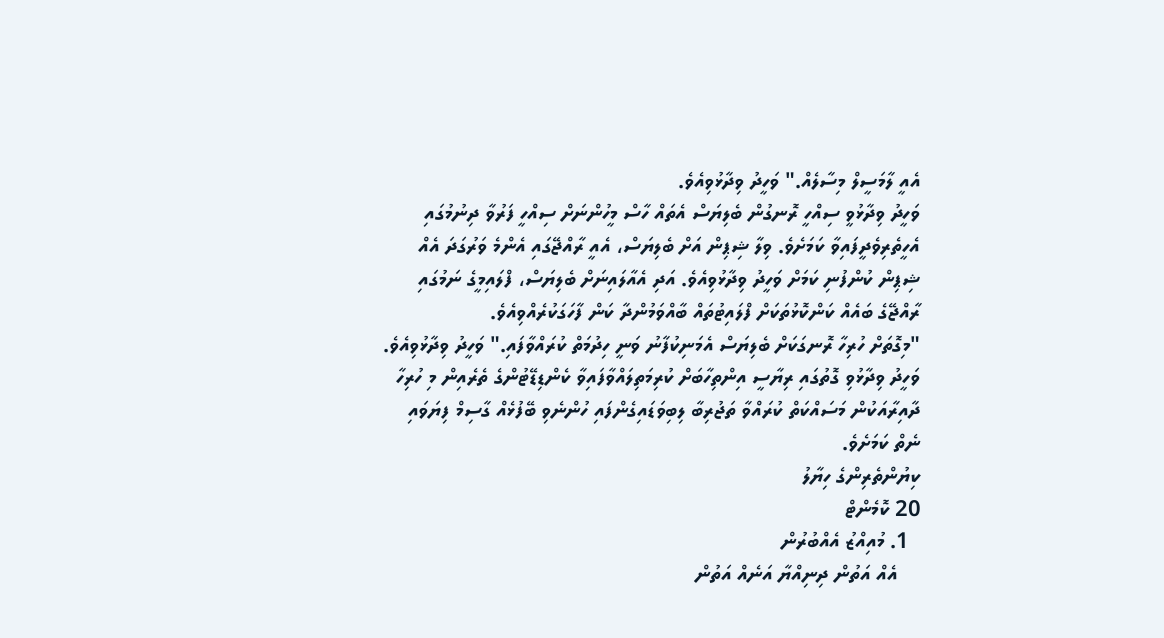އެއީ ލާމަސީލް މިސާލެއް." ވަހީދު ވިދާޅުވިއެވެ.
ވަހީދު ވިދާޅުވީ ސިއްހީ ރޮނގުން ބެލިޔަސް އެތައް ހާސް މީހުންނަށް ސިއްހީ ފަރުވާ ދިނުމުގައި އެހީތެރިވެދީފައިވާ ކަމަށެވެ. ވިލާ ޝިޕިން އަށް ބެލިޔަސް، އެއީ ރާއްޖޭގައި އެންމެ ވަރުގަދަ އެއް ޝިޕިން ކުންފުނި ކަމަށް ވަހީދު ވިދާޅުވިއެވެ. އަދި އެއާލައިނަށް ބެލިޔަސް، ފްލައިމީގެ ނަމުގައި ރާއްޖޭގެ ބައެއް ކަންކޮޅުތަކަށް ފްލައިޓުތައް ބާއްވަމުންދާ ކަން ފާހަގަކުރެއްވިއެވެ.
"މިގޮތަށް ހުރިހާ ރޮނގަކަށް ބެލިޔަސް އެމަނިކުފާނު ވަނީ ހިދުމަތް ކުރައްވާފައި." ވަހީދު ވިދާޅުވިއެވެ.
ވަހީދު ވިދާޅުވި ގޮތުގައި ރިޔާސީ އިންތިހާބަށް ކުރިމަތިލައްވާފައިވާ ކެންޑިޑޭޓުންގެ ތެރެއިން މި ހުރިހާ ދާއިރާއަކުން މަސައްކަތް ކުރައްވާ ތަޖުރިބާ ލިބިވަޑައިގެންފައި ހުންނެވި ބޭފުޅެއް ގާސިމް ފިޔަވައި ނެތް ކަމަށެވެ.
ކިޔުންތެރިންގެ ހިޔާލު
20 ކޮމެންޓް
  1. މުއިއްޒު އެއްބުރުން
    އެއް އަތުން ދިނިއްޔާ އަނެއް އަތުން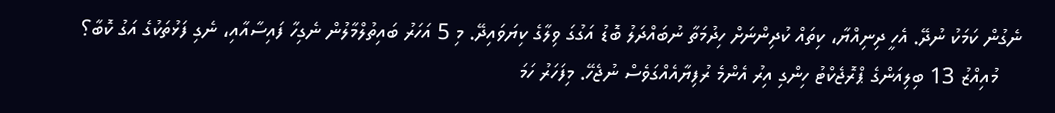ނެގުން ކަމަކު ނުދޭ. އެހީ ދިނިއްޔާ، ކިތައް ކުދިންނަށް ހިދުމަތާ ނުބައްދަލު ބޮޑު އަގުގަ ވިލާގެ ކިޔަވައިދޭ. މި 5 އަހަރު ބައިތުލްމާލުން ނެގިހާ ފައިސާއާއި، ނެގި ފަޅުތަކުގެ އަގު ކޮބާ؟
    މުއިއްޒު 13 ބިލިއަންގެ ޕްރޮޖެކްޓު ހިންގި އިރު އެންމެ ރުފިޔާއެއްގަވެސް ނުޖެހޭ. މިފަހަރު ހަމަ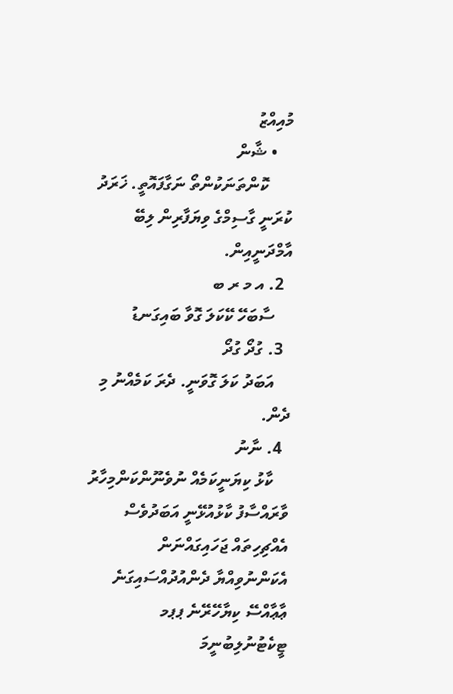މުއިއްޒު
    • ޝާން
      ކޮންތަނަކުންތޯ ނަގާފައޮތީ. ޚަރަދު ކުރަނީ ގާސިމްގެ ވިޔަފާރިން ލިބޭ އާމްދަނީއިން.
  2. އ މ ރ ބ
    ސާބަހޭ ކޭކަލަ ގޮވާ ބައިގަނޑު
  3. ގުދޯ ގުދޯ
    އަބަދު ކަލަ ގޮވަނީ. ދެރަ ކަމެއްނު މި ދެން.
  4. ނާނު
    ކާޅު ކިޔަނީކަމެއް ނުވެނޫންކަންމިހާރު ވާރައްސާފު ކާޅުއުޅޭނީ އަބަދުވެސް އެއްޗިހިތައް ޖަހައިގައްނަން އެކަންނުވިއްޔާ ދެންއުދުއްސައިގަނެ ޢާޢާއްސޭ ކިޔާހޭރޭނެ ޕޕމ ޓީކެޓުނުލިބުނީމަ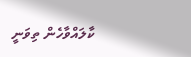ކާލައްވާހެން ތިވަނީ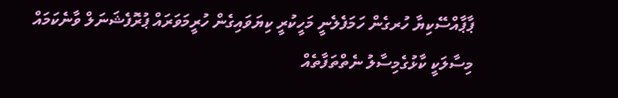ޕާޕާއްސޭކިޔާ ހުރގެން ހަމަފެލެނީ މަހީކުރީ ކިޔަވައިގެން ހުރީމަވަރައް ޕުރޮފެޝަނަލް ވާނެކަމައް މިސާލަކީ ކާޅުގެމިސާލު ނެތްތަފާތެއް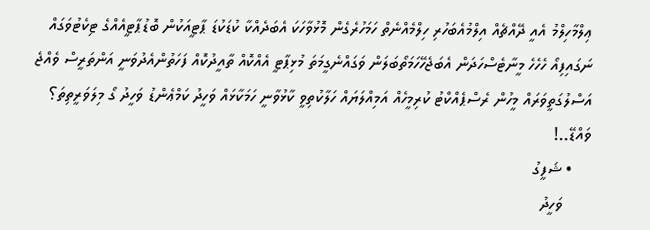ޢިލްމާހިލްމު އެއީ ދޭއްޗެއް އިލްމުއެބަހުރި ހިލްމެއްނެތް ހަމަހުރެގެން މޮޅުވާހަކަ އެބަދެއްކާ ކުޑަކުޑަ ޕާޓީއަކުން ބޮޑުޕާޓީއެއްގެ ޓިކެޓުވަގައް ނަގައިފިއޯ ހެހެހެ މީނާޓެސްހަދަން އެބަޖެހޭހަމަތޯބަލަން ވަގައްނެގީމަތަ މުޅިޕާޓީ އެއްކޮއް ތާއީދުކޮއް ފަހަތުންއެދުވަނީ އަންތަރީސް ވެއްޖެ އަސްލުގަތީވަރައް މީހުން ރެސްޕެއްކްޓު ކުރިމީހެއް އަމިއްލަޔައް ހަލާކުތިވީ ކާޅުވާނީ ހަމަކާޅައް ވަހީދު ކަމްޢެންޑު ވަހީދު ގޯ މިލަވަރީތިތަ؟ ވައްޑޭ..!
    • ޝަފީގު
      ވަހީދު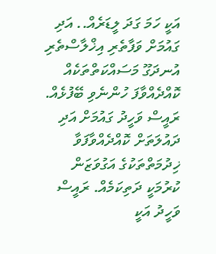އަކީ ހަމަ ގަދަ ލީޑަރެއް.. އަދި ގައުމަށް ވަފާތެރި އިޚްލާސްތެރި އުނދަގޫ މަސައްކަތްތަކެއް ކޮއްދެއްވާފަ ހުންނެވި ބޭފުޅެއް. ރައީސް ވަހީދު ގައުމަށް އަދި ދައުލަތަށް ކޮއްދެއްވާފަވާ ޚިދުމަތްތަކުގެ އަގުވަޒަން ކުރުމަކީ ދަތިކަމެއް. ރައީސް ވަހީދު އަކީ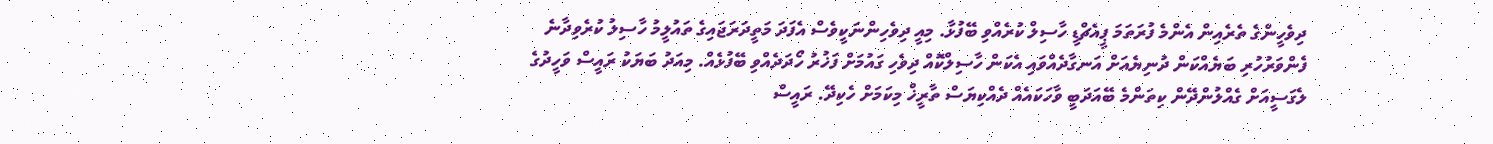ދިވެހީންގެ ތެރެއިން އެންމެ ފުރަތަމަ ޕީއެޗްޑީ ހާސިލް ކުރެއްވި ބޭފުޅާ. މިއީ ދިވެހިންނަކީވެސް އެފަދަ މަތީދަރަޖައިގެ ތައުލީމު ހާސިލު ކުރެވިދާނެ ފެންވަރުހުރި ބަޔެއްކަން ދުނިޔެއަށް އަނގާދެއްވައި އެކަން ހާސިލްކޮއް ދިވެހި ގައުމަށް ފަޚުރު ހޯދަދެއްވި ބޭފުޅެއް. މިއަދު ބަޔަކު ރައީސް ވަހީދުގެ ލެގަސީއަށް ގެއްލުންދޭން ކިތަންމެ ބޭއަދަބީ ވާހަކައެއް ދެއްކިޔަސް ތާރީޚް މިކަމަށް ހެކިދޭ. ރައީސް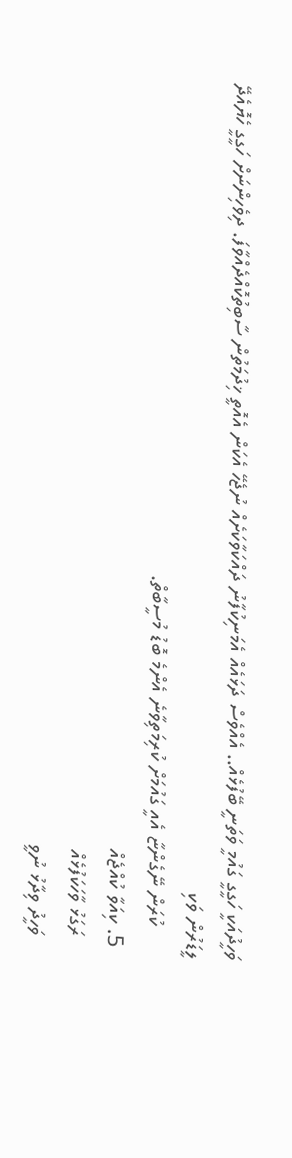ވަހީދުއަކީ ހަގީގީ ގައުމީ ވަތަނީ ބޭފުޅެއް.. އެއްވެސް ދަޅައެއް އެމަނިކުފާނު ދައްކަވާކަށެއް ނުޖެހޭ އެކަން އެއޮތީ ޚިދުމަތުން ސާބިތުކޮއްދެއްވާފަ. ދިވެހިންނަށް ހަގީގީ ހެޔޮއެދޭ ލީޑަރުން ވަކި
      ކުރަން ނޭގެންޏާ އެއީ ގައުމަށް ކުރިމަތިވާނެ އެންމެ ބޮޑު މުސީބާތް.
  5. ކިއަވާ ކުއްޖެއް
    ރަގަޅު ވާހަކަފުޅެއް
    ވަހީދު ވިދާޅު ނުވީ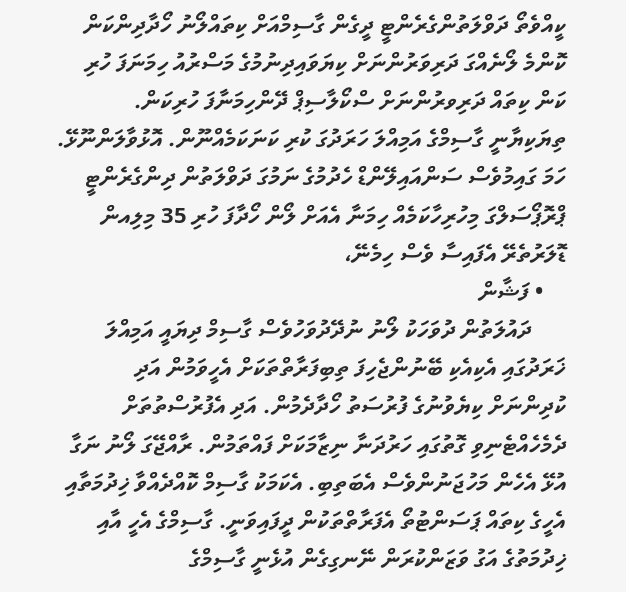ކީއްވެތޯ ދަވްލަތުންގެރެންޓީ ދީގެން ގާސިމްއަށް ކިތައްލޯނު ހޯދާދިންކަން ކޮންމެ ލޯނެއްގަ ދަރިވަރުންނަށް ކިޔަވައިދިނުމުގެ މަސްރުއު ހިމަނަފަ ހުރި ކަން ކިތައް ދަރިވރުންނަށް ސްކޯލާސިޕް ދޭންހިމަނާފަ ހުރިކަން. ތިޔަކިޔާނީ ގާސިމްގެ އަމިއްލަ ހަރަދުގަ ކުރި ކަނަކަމެއްނޫން. އޮޅުވާލަންނޫޅޭ. ހަމަ ގައިމުވެސް ސަންއައިލޭންޑް ހެދުމުގެ ނަމުގަ ދަވްލަތުން ދިންގެރެންޓީ ޕްރޮޕޯސަލްގަ މިހުރިހާކަމެއް ހިމަނާ އެއަށް ލޯން ހޯދާފަ ހުރި 35 މިލިއން ޑޮލަރުތެރޭ އެފައިސާ ވެސް ހިމެނޭ،
    • ފަޝާން
      ދައުލަތުން ދުވަހަކު ލޯނު ނުދޭދުވަހުވެސް ގާސިމް ދިޔައީ އަމިއްލަ ޚަރަދުގައި އެކިއެކި ބޭނުންޖެހިފަ ތިބިފަރާތްތަކަށް އެހީވަމުން އަދި ކުދިންނަށް ކިޔެވުނުގެ ފުރުސަތު ހޯދާދެމުން. އަދި އެފުރުސްތުތަށް ދެމެހެއްޓެނިވި ގޮތުގައި ހަރުދަނާ ނިޒާމަކަށް ފައްތަމުން. ރާއްޖޭގަ ލޯނު ނަގާ އުޅޭ އެހެން މަހުޖަނުންވެސް އެބަތިބި. އެކަމަކު ގާސިމް ކޮއްދެއްވާ ޚިދުމަތާއި އެހީގެ ކިތައް ޕަސަންޓުތޯ އެފަރާތްތަކުން ދީފައިވަނީ. ގާސިމްގެ އެހީ އާއި ޚިދުމަތުގެ އަގު ވަޒަންކުރަން ނޭނގިގެން އުޅެނީ ގާސިމްގެ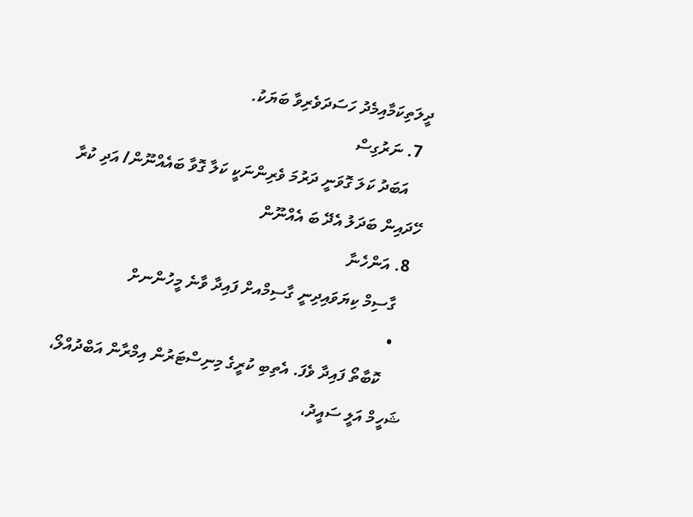ދީލަތިކަމާއިމެދު ހަސަދަވެރިވާ ބަޔަކު.
  7. ނަރުގިސް
    އަބަދު ކަލަ ގޮވަނީ ދަރުމަ ވެރިންނަކީ ކަލާ ގޮވާ ބައެއްނޫން/ އަދި ކުރާ ހޭދައިން ބަދަލު އެދޭ ބަ އެއްނޫން
  8. އަންހެނާ
    ގާސިމް ކިޔަވައިދިނީ ގާސިމްއށް ފައިދާ ވާނެ މީހުންނށް
    •
      ކޮބާތޯ ފައިދާ ވެފަ. އެތިބި ކުރީގެ މިނިސްޓަރުން އިމްރާން އަބްދުއްލޯ، ޝަހީމް އަލީ ސައީދު،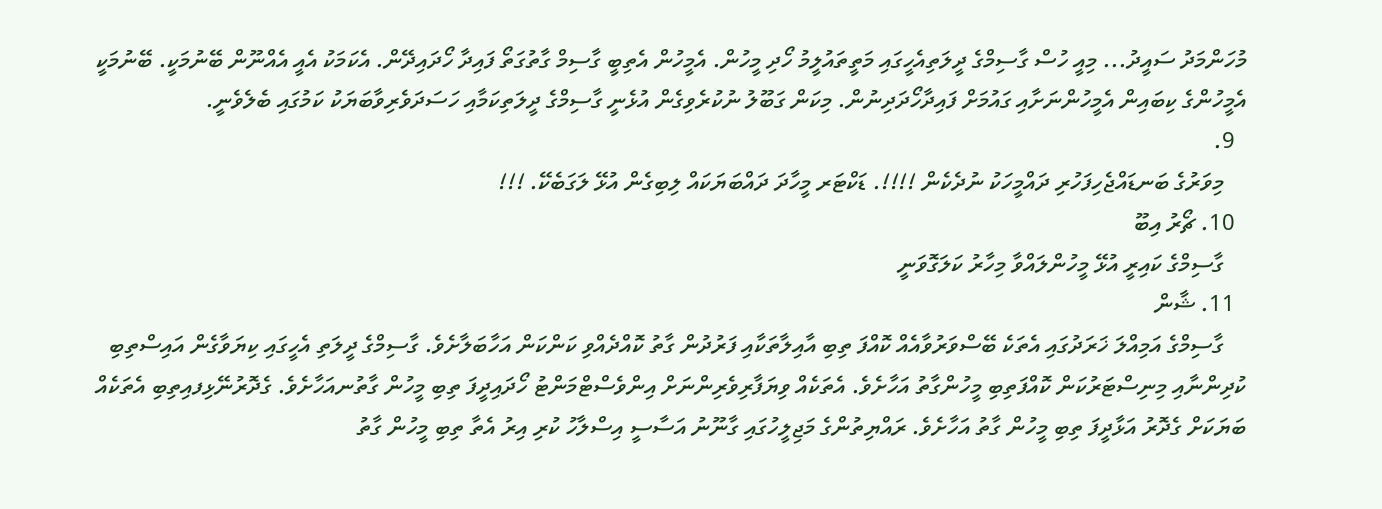މުހަންމަދު ސައީދު... މިއީ ހުސް ގާސިމްގެ ދީލަތިއެހީގައި މަތީތައުލީމު ހޯދި މީހުން. އެމީހުން އެތިބީ ގާސިމް ގާތުގަތޯ ފައިދާ ހޯދައިދޭން. އެކަމަކު އެއީ އެއްނޫން ބޭނުމަކީ. ބޭނުމަކީ އެމީހުންގެ ކިބައިން އެމީހުންނަށާއި ގައުމަށް ފައިދާހޯދަދިނުން. މިކަން ގަބޫލު ނުކުރެވިގެން އުޅެނީ ގާސިމްގެ ދީލަތިކަމާއި ހަސަދަވެރިވާބަޔަކު ކަމުގައި ބެލެވެނީ.
  9.
    މިވަރުގެ ބަނޑައްޖެހިފަހުރި ދައްމީހަކު ނުދެކެން !!!!. ޑަކްޓަރ މީހާދަ ދައްބަޔަކައް ލިބިގެން އުޅޭ ލަގަބެކޭ. !!!
  10. ޗޯރު އިބޫ
    ގާސިމްގެ ކައިރީ އުޅޭ މީހުންލައްވާ މިހާރު ކަލަގޮވަނީ
  11. ޝާން
    ގާސިމްގެ އަމިއްލަ ޚަރަދުގައި އެތަކެ ބޭސްވަރުވާއެއް ކޮއްފަ ތިބި އާއިލާތަކާއި ފަރުދުން ގާތު ކޮއްދެއްވި ކަންކަން އަހާބަލާށެވެ. ގާސިމްގެ ދީލަތި އެހީގައި ކިޔަވާގެން އައިސްތިބި ކުދިންނާއި މިނިސްޓަރުކަން ކޮއްފަތިބި މީހުންގާތު އަހާށެވެ. އެތަކެއް ވިޔަފާރިވެރިންނަށް އިންވެސްޓްމަންޓު ހޯދައިދީފަ ތިބި މީހުން ގާތުނއަހާށެވެ. ގެދޮރުނޭޅިފއިތިބި އެތަކެއް ބަޔަކަށް ގެދޮރު އަޅާދީފަ ތިބި މީހުން ގާތު އަހާށެވެ. ރައްޔިތުންގެ މަޖިލީހުގައި ގާނޫނު އަސާސީ އިސްލާހު ކުރި އިރު އެތާ ތިބި މީހުން ގާތު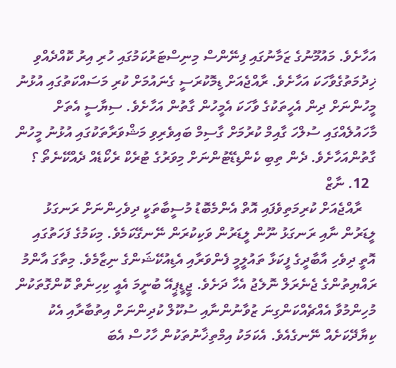އަހާށެވެ. މައުމޫނުގެ ޒަމާނުގައި ފިނޭންސް މިނިސްޓަރުކަމުގައި ހުރި އިރު ކޮއްދެއްވި ޚިދުމަތުގެވާހަކަ އަހާށެވެ. ރާއްޖެއަށް ޑިމޮކުރަސީ ގެނައުމަށް ކުރި މަސައްކަތުގައި އުޅުނު މީހުންނަށް ދިން އެހީތަކުގެ ވާހަކަ އެމީހުން ގާތުން އަހާށެވެ. ސިޔާސީ އެތަށް މާހައުލެއްގައި ސުލްހަ ގާއިމް ކުރުމަށް ގާސިމް ބައިވެރިވި މަޝްވަރާތަކުގައި އުޅުނު މީހުން ގާތުންއަހާށެވެ. ދެން ތިބި ކެންޑިޑޭޓުންނަށް މިވަރުގެ ޓުރެކް ރެކޯޑެއް ދެއްކޭނެތޯ ؟
  12. ނާޒް
    ރާއްޖެއަށް ކުރިމަތިވެފައި އޮތް އެންމެބޮޑު މުސީބާތަކީ ދިވެހިންނަށް ރަނގަޅު ލީޑަރުން ނާއި ރަނގަޅު ނޫން ލީޑަރުން ވަކިކުރަން ނޭނގޭކަމެވެ. މިކަމުގެ ފަހަތުގައި އޮތީ ދިވެހި އާބާދީގެ ފީކަޅާ ތައުލީމީ ފެންވަރާއި އެޑިއުކޭޝަންގެ ނިޒާމެވެ. މިތާގަ އާންމު ރައްޔިތުންގެ ޖެނެރަލް ނޮލެޖު އެހާ ދަށެވެ. ޖީޑީޕީއޭ ބުނީމަ އެއީ ކިހިނެތް ކޮންގޮތަކުން މުހިންމުވާ އެއްޗެއްކަންގިނަ ޒުވާނުންނާއި ސުކޫލް ކުދިންނަށް އިތުބާރާއި އެކު ކިޔާދޭކަށެއް ނޭނގެއެވެ. އެކަމަކު އިމްތިޚާނުތަކުން ހާހުސް އެބަ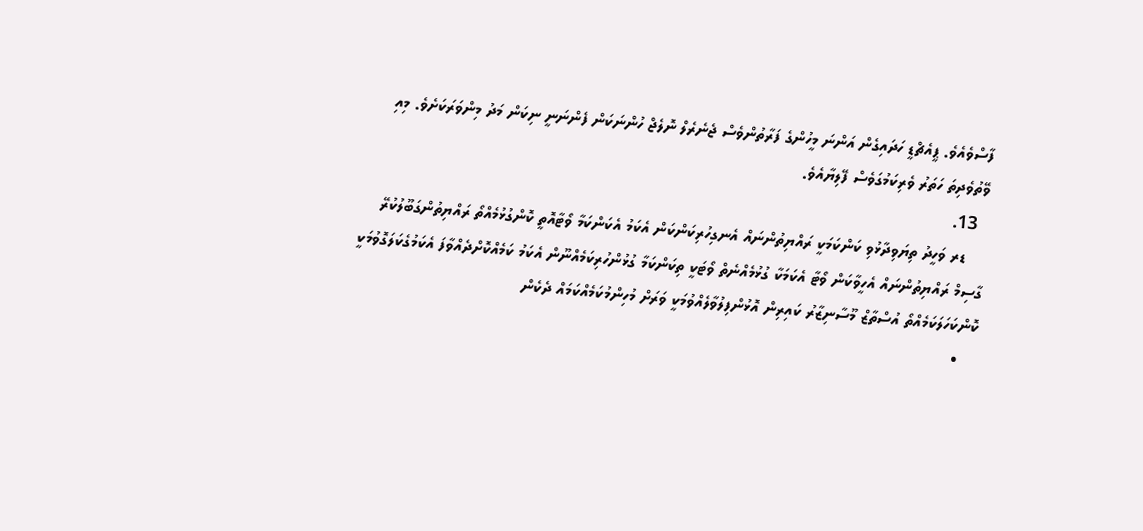ފާސްވެއެވެ. ޕީއެޗްޑީ ހަދައިގެން އަންނަ މީހުންގެ ފަރާތުންވެސް ޖެނެރެލް ނޮލެޖް ހުންނަކަން ފެންނަނީ ނިކަން މަދު މިންވަރަކަށެވެ. މިއި ވޭތުވެދިތަ ހަތަރު ވެރިކަމުގަވެސް ފޭލިޔާއެވެ.
  13.
    ޑރ ވަހީދު ތިޔަވިދާޅުވި ކަންކަމަކީ ރައްޔިތުންނައް އެނގިހުރިކަންކަން އެކަމު އެކަންކަމާ ވޯޓާއޮތީ ކޮންގުޅުމެއްތޯ ރައްޔިތުންގަބޫލުކުރޭ ގާސިމް ރައްޔިތުންނައް އެހީވާކަން ވޯޓާ އެކަމަކާ ގުޅުމެއްނެތް ވޯޓަކީ ތިކަންކަމާ ގުޅުންހުރިކަމެއްނޫން އެކަމު ކަމެއްކޮށްދެއްވާފަ އެކަމުގެކަލަގޮވުމަކީ ކޮންކަހަލަކަމެއްތޯ އުސްތާޒް މޫސާނިޒާރު ކައިރިން އޮޅުންފިލުވާލެއްވުމަކީ ވަރަށް މުހިންމުކަމެއްކަމައް ދެކެން
    •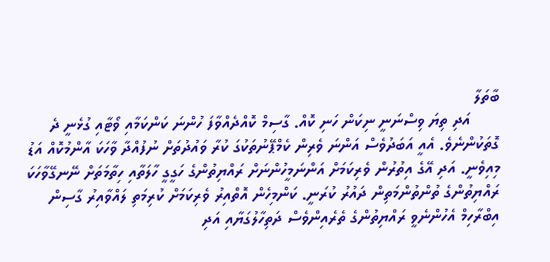ބާތަލާ
      އަދި ތިޔަ ވިސްނަނީ ނިކަން ހަނި ކޮއް. ގާސިމް ކޮއްދެއްވާފަ ހުންނަ ކަންކަމާއި ވޯޓާއި ގުޅެނީ ދެ ގޮތަކުންނެވެ. އެއީ އަބަދުވެސް އަންނަ ވެރިން ކެމްޕޭނުތަކުގަ ކުރާ ވައުދުތަށް ނުފުއްދާ ވާހަކަ އާންމުކޮއް އަޑު މިއިވެނީ. އަދި އޭގެ އިތުރުން ވެރިކަމަށް އަންނަމީހުންނަށް ރައްޔިތުންގެ ހަގީގީ ހާލަތާއި ހިތާމަތަށް ނޭނގޭވާހަކަ ރައްޔިތުންގެ ތުންތުންމަތިން ދައުރު ކުރަނީ. ކަންމިހެން އޮތްއިރު ވެރިކަމަށް ކުރިމަތި ލައްވާއިރު ގާސިން އިބްރާހިމް އެހުންނެވީ ރައްޔިތުންގެ ތެރެއިންވެސް ދަތިހާލުގަޔާއި އަދި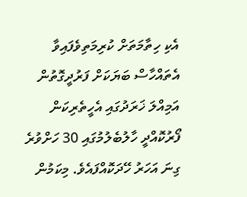އެކި ހިތާމަތަށް ކުރިމަތިވެފައިވާ އެތައްހާސް ބަޔަކަށް ފަރުދީގޮތުން އަމިއްލަ ޚަރަދުގައި އެހީތެރިކަން ފޯރުކޮއްދީ ހާލުބެލުމުގައި 30 ހަށްވުރެ ގިނަ އަހަރު ހޭދަކޮއްފައެވެ. މިކަމުން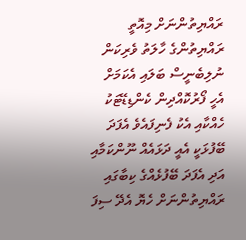ރައްޔިތުންނަށް މިއޮތީ ރައްޔިތުންގެ ހާލަތު ވެރިކަން ނުލިބެނީސް ބަލައި އެކަމަށް އެހީ ފޯރުކޮއްދިން ކެންޑިޑޭޓަކު ހެއްކާއި އެކު ފެނިފައެވެ އެފަދަ ބޭފުޅަކީ އެއީ ދަޅައެއް ނޫންކަމާއި އަދި އެފަދަ ބޭފުޅެއްގެ ކިބާގައި ރައްޔިތުންނަށް ހެޔޮ އެދޭ ސިފަ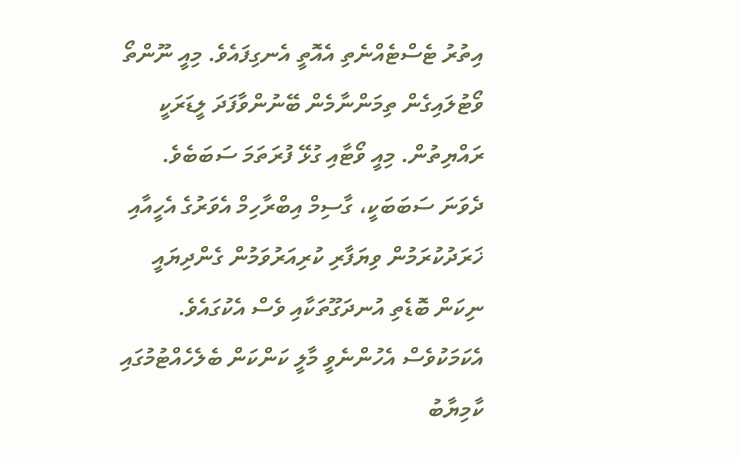އިތުރު ޓެސްޓެއްނެތި އެއޮތީ އެނގިފައެވެ. މިއީ ނޫންތޯ ވޯޓުލައިގެން ތިމަންނާމެން ބޭނުންވާފަދަ ލީޑަރަކީ ރައްޔިތުން. މިއީ ވޯޓާއި ގުޅޭ ފުރަތަމަ ސަބަބެވެ. ދެވަނަ ސަބަބަކީ، ގާސިމް އިބްރާހިމް އެވަރުގެ އެހީއާއި ޚަރަދުކުރަމުން ވިޔަފާރި ކުރިއަރުވަމުން ގެންދިޔައީ ނިކަން ބޮޑެތި އުނދަގޫތަކާއި ވެސް އެކުގައެވެ. އެކަމަކުވެސް އެހުންނެވީ މާލީ ކަންކަން ބެލެހެއްޓުމުގައި ކާމިޔާބު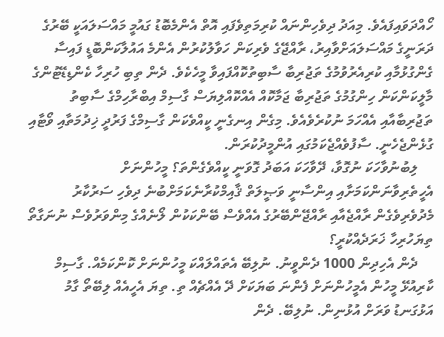ހޯއްދަވައިފައެވެ. މިއަދު ދިވެހިންނައް ކުރިމަތިވެފައި އޮތް އެންމެބޮޑު ގައުމީ މައްސަލައަކީ ބޭރުގެ ދަރަނީގެ މައްސަލައަށްވާއިރު، ރާއްޖޭގެ ވެރިކަން ހަވާލުކުރުން އެންމެ އައުލާކަންބޮޑީ ފައިސާ ގެންގުޅުމާއި ކުރިއެރުވުމުގެ ތަޖުރިބާ ސާބިތުކޮއްފައިވާ މީހެކެވެ. ދެން ތިބި ހުރިހާ ކެންޑިޑޭޓުންގެ މާލީކަންކަން ހިންގުމުގެ ތަޖުރިބާ ޖަމާކޮއް އެއްކޮއްލިޔަސް ގާސިމް އިބްރާހިމްގެ ސާބިތު ތަޖުރިބާއާއި އެއްހަމަ ނުކުރެވެއެވެ. މިގެން އިނގެނީ ކީއްވެކަން ގާސިމްގެ ފަރުދީ ޚިދުމަތާއި ވޯޓާއި ގުޅެންޖެހެނީ. ސާފުވެއްޖެކަމުގައި އުންމީދުކުރަން.
    ލިބުނުވާހަކަ ނުގޮވާ، ދޭވާހަކަ އަބަދު ގޮވަނީ ކީއްވެގެންތަ؟ މީހުންނަށް އެހީތެރިވާނަންކަމަށާއި އިންސާނީ ވަޞީލަތް ޤާއިމްކުރާނެކަމަށްބުނެ ދިވެހި ސަރުކާރު މެދުވެރިވެގެން ރާއްޖެއާއި ރާއްޖޭންބޭރުގެ އެއްވެސް ބޭންކަކުން ލޯނެއްގެ މިންވަރުވެސް ނުނަގާތޯ ތިޔަހުރިހާ ޚަރަދެއްކުރީ؟
    ދެން އެހިދިން 1000 ދެންވީނު. ނުލިބޭ އެތައްލައްކަ މީހުންނަށް ކޮންކަމެއް. ގާސިމް ކާރިއުޅޭ މީހުން އެމީހުންނަށް ފެންނަ ބަޔަކަށް ދޭ އެއްޗެއް ތި. ތިޔަ އެހީއެއް ލިބޭތޯ ގާމު އަޅުގަނޑު ވަރަށް އުޅުނިން. ނުލިބޭ. ދެން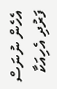އެހެން ނުނަސް ފަރުދި އެހިއަކާ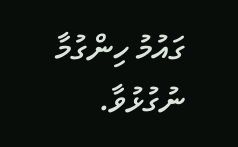ގައުމު ހިންގުމާ ނުގުޅުވާ.